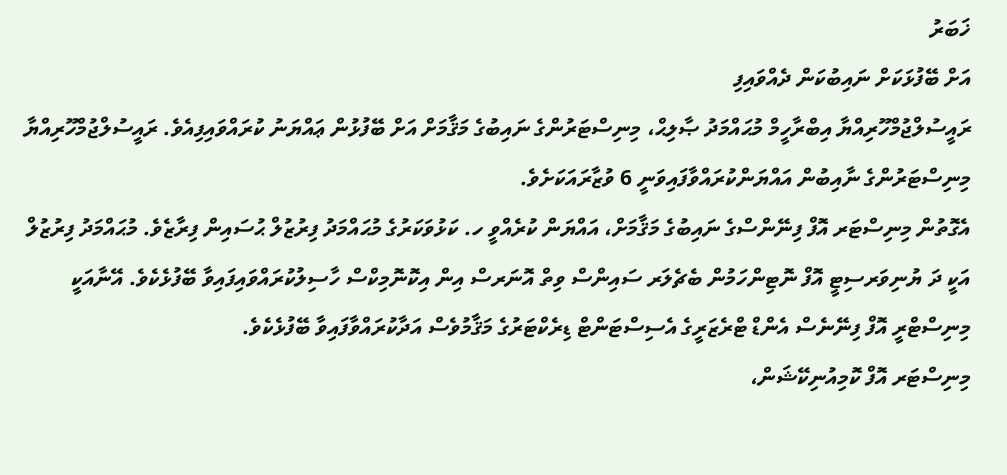ޚަބަރު
އަށް ބޭފުޅަކަށް ނައިބުކަން ދެއްވައިފި
ރައީސުލްޖުމްހޫރިއްޔާ އިބްރާހީމް މުޙައްމަދު ޞާލިޙް، މިނިސްޓަރުންގެ ނައިބުގެ މަޤާމަށް އަށް ބޭފުޅުން ޢައްޔަނު ކުރައްވައިފިއެވެ. ރައީސުލްޖުމްހޫރިއްޔާ މިނިސްޓަރުންގެ ނާއިބުން އައްޔަންކުރައްވާފައިވަނީ 6 ވުޒާރައަކަށެވެ.
އެގޮތުން މިނިސްޓަރ އޮފް ފިނޭންސްގެ ނައިބުގެ މަޤާމަށް، އައްޔަން ކުރެއްވީ ހ. ކަޅުވަކަރުގެ މުޙައްމަދު ފިރުޒުލް ޙުސައިން ފިރާޒެވެ. މުޙައްމަދު ފިރުޒުލް އަކީ ދަ ޔުނިވަރސިޓީ އޮފް ނޮޓިންހަމުން ބެޗެލަރ ސައިންސް ވިތް އޮނަރސް އިން އިކޮނޮމިކްސް ހާސިލުކުރައްވައިފައިވާ ބޭފުޅެކެވެ. އޭނާއަކީ މިނިސްޓްރީ އޮފް ފިނޭނެސް އެންޑް ޓްރެޒަރީގެ އެސިސްޓަންޓް ޑިރެކްޓަރުގެ މަޤާމުވެސް އަދާކުރައްވާފައިވާ ބޭފުޅެކެވެ.
މިނިސްޓަރ އޮފް ކޮމިއުނިކޭޝަން،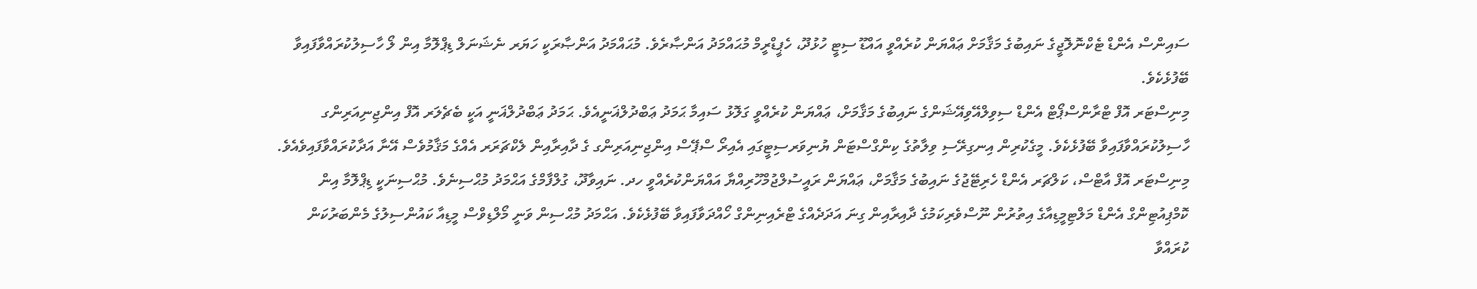ސައިންސް އެންޑް ޓެކްނޮލޮޖީގެ ނައިބުގެ މަޤާމަށް ޢައްޔަން ކުރެއްވީ އައްޑޫ ސިޓީ ހުޅުދޫ، ހެޕީޑްރީމް މުޙައްމަދު އަންޞާރެވެ. މުޙައްމަދު އަންޞާރަކީ ހަޔަރ ނެޝަނަލް ޑިޕްލޮމާ އިން ލޯ ހާސިލުކުރައްވާފައިވާ ބޭފުޅެކެވެ.
މިނިސްޓަރ އޮފް ޓްރާންސްޕޯޓް އެންޑް ސިވިލްއޭވިއޭޝަންގެ ނައިބުގެ މަޤާމަށް، ޢައްޔަން ކުރެއްވީ ގަލޮޅު ސައިމާ ޙަމަދު ޢަބްދުލްޣަނީއެވެ. ޙަމަދު ޢަބްދުލްޣަނީ އަކީ ބެޗެލަރ އޮފް އިންޖިނިއަރިންގ ހާސިލުކުރައްވާފައިވާ ބޭފުޅެކެވެ. މީގެކުރިން އިނގިރޭސި ވިލާތުގެ ކިންގްސްޓަން ޔުނިވަރސިޓީގައި އެއިރޯ ސްޕޭސް އިންޖިނިއަރިންގ ގެ ދާއިރާއިން ލެކްޗަރަރ އެއްގެ މަޤާމުވެސް އޭނާ އަދާކުރައްވާފައިވެއެވެ.
މިނިސްޓަރ އޮފް އާޓްސް، ކަލްޗަރ އެންޑް ހެރިޓޭޖުގެ ނައިބުގެ މަޤާމަށް، ޢައްޔަން ރައީސުލްޖުމްހޫރިއްޔާ އައްޔަންކުރެއްވީ ހދ. ނައިވާދޫ، ގުލްފާމްގެ އަޙްމަދު މުޙްސިނެވެ. މުޙްސިނަކީ ޑިޕްލޮމާ އިން ކޮމްޕިއުޓިންގް އެންޑް މަލްޓިމީޑިއާގެ އިތުރުން ނޫސްވެރިކަމުގެ ދާއިރާއިން ގިނަ އަދަދެއްގެ ޓްރެއިނިންގް ހޯއްދަވާފައިވާ ބޭފުޅެކެވެ. އަޙްމަދު މުޙްސިން ވަނީ މޯލްޑިވްސް މީޑިއާ ކައުންސިލުގެ މެންބަރުކަން ކުރައްވާ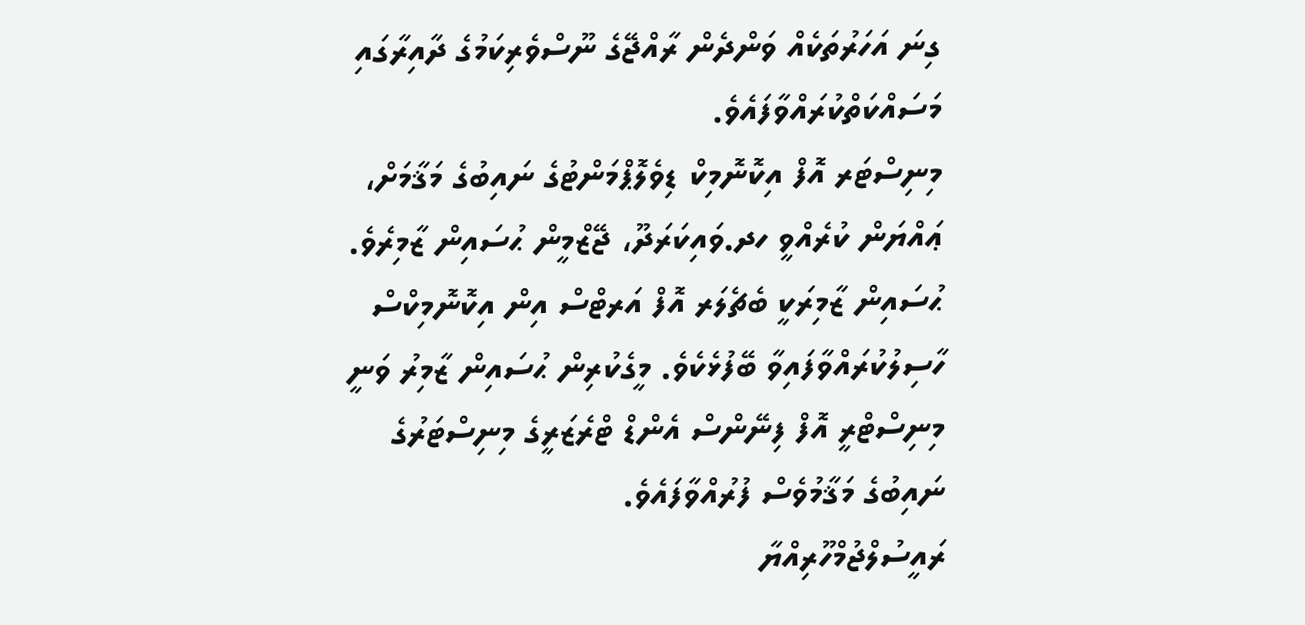ގިނަ އަހަރުތަކެއް ވަންދެން ރާއްޖޭގެ ނޫސްވެރިކަމުގެ ދާއިރާގައި މަސައްކަތްކުރައްވާފައެވެ.
މިނިސްޓަރ އޮފް އިކޮނޮމިކް ޑިވެލޮޕްމަންޓުގެ ނައިބުގެ މަޤާމަށް، ޢައްޔަން ކުރެއްވީ ހދ.ވައިކަރަދޫ، ޖޭޒްމީން ޙުސައިން ޒާމިރެވެ. ޙުސައިން ޒާމިރަކީ ބެޗެލަރ އޮފް އަރޓްސް އިން އިކޮނޮމިކްސް ހާސިލުކުރައްވާފައިވާ ބޭފުޅެކެވެ. މީގެކުރިން ޙުސައިން ޒާމިރު ވަނީ މިނިސްޓްރީ އޮފް ފިނޭންސް އެންޑް ޓްރެޒަރީގެ މިނިސްޓަރުގެ ނައިބުގެ މަޤާމުވެސް ފުރުއްވާފައެވެ.
ރައީސުލްޖުމްހޫރިއްޔާ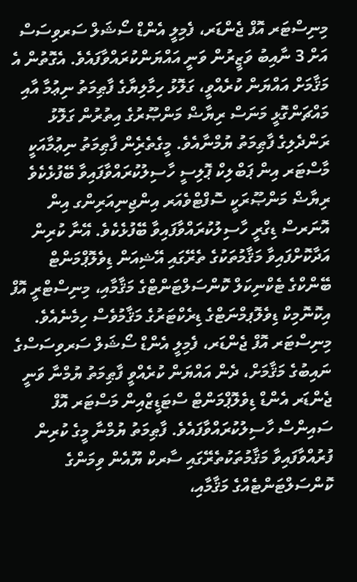މިނިސްޓަރ އޮފް ޖެންޑަރ، ފެމިލީ އެންޑް ސޯޝަލް ސަރވިސަސް އަށް 3 ނާއިބު ވަޒީރުން ވަނީ އައްޔަންކުރައްވާފައެވެ. އެގޮތުން އެ މަޤާމަށް އައްޔަން ކުރެއްވީ، ގަލޮޅު ހިމާލިޔާގެ ފާޠިމަތު ނިޢުމާ އާއި މައްޗަންގޮޅީ މަނަސް ރިޔާޟް މަންޞޫރުގެ އިތުރުން ގަލޮޅު ރަންދެލިގެ ފާޠިމަތު ޔުމްނާއެވެ. މީގެތެރެިން ފާޠިމަތު ނިޢުމާއަކީ މާސްޓަރ އިން ޕަބްލިކް ޕޮލިސީ ހާސިލުކުރައްވާފައިވާ ބޭފުޅެކެވެ
ރިޔާޟް މަންޞޫރަކީ ސޮފްޓްވެއަރ އިންޖިނިއަރިންގ އިން އޮނަރސް ޑިގްރީ ހާސިލުކުރައްވާފައިވާ ބޭފުޅެކެވެ. އޭނާ ކުރިން އަދާކޮށްފައިވާ މަޤާމުތަކުގެ ތެރޭގައި އޭޝިއަން ޑިވެލޮޕްމަންޓް ބޭންކްގެ ޓެކްނިކަލް ކޮންސަލްޓަންޓްގެ މަޤާމާއި، މިނިސްޓްރީ އޮފް އިކޮނޮމިކް ޑިވެލޮޕމްނަޓްގެ ޑިރެކްޓަރުގެ މަޤާމުވެސް ހިމެނެއެވެ.
މިނިސްޓަރ އޮފް ޖެންޑަރ، ފެމިލީ އެންޑް ސޯޝަލް ސަރވިސަސްގެ ނައިބުގެ މަޤާމަށް، ދެން އައްޔަން ކުރެއްވީ ފާޠިމަތު ޔުމްނާ ވަނީ ޖެންޑަރ އެންޑް ޑިވެލޮޕްމަންޓް ސްޓަޑީޒްއިން މަސްޓަރ އޮފް ސައިންސް ހާސިލުކުރައްވާފައެވެ. ފާޠިމަތު ޔުމްނާ މީގެ ކުރިން ފުރުއްވާފައިވާ މަޤާމުތަކުތެރޭގައި ސާރކް ޔޫއެން ވިމަންގެ ކޮންސަލްޓަންޓެއްގެ މަޤާމާއި،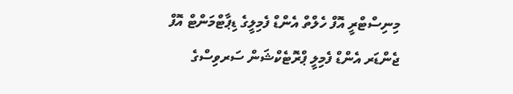މިނިސްޓްރީ އޮފް ހެލްތް އެންޑް ފެމިލީގެ ޑިޕާޓްމަންޓް އޮފް ޖެންޑަރ އެންޑް ފެމިލީ ޕްރޮޓެކްޝަން ސަރވިސްގެ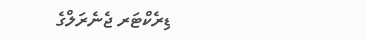ޑިރެކްޓަރ ޖެނެރަލްގެ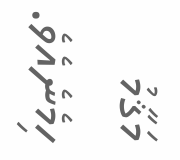މަޤާމު ހިމެނެއެވެ.